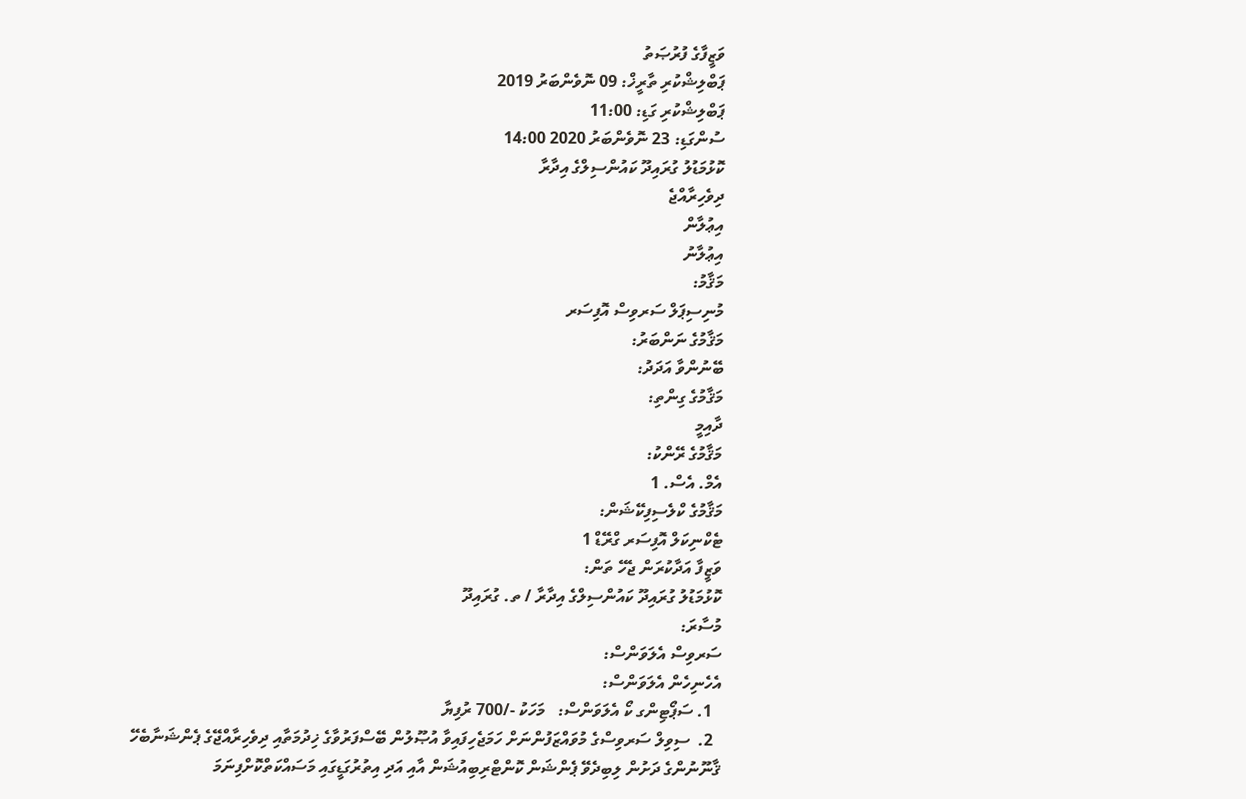ވަޒީފާގެ ފުރުޞަތު
ޕަބްލިޝްކުރި ތާރީޚް: 09 ނޮވެންބަރު 2019
ޕަބްލިޝްކުރި ގަޑި: 11:00
ސުންގަޑި: 23 ނޮވެންބަރު 2020 14:00
ކޮޅުމަޑުލު ގުރައިދޫ ކައުންސިލްގެ އިދާރާ
ދިވެހިރާއްޖެ
އިޢުލާން
އިޢުލާނު
މަޤާމު:
މުނިސިޕަލް ސަރވިސް އޮފިސަރ
މަޤާމުގެ ނަންބަރު:
ބޭނުންވާ އަދަދު:
މަޤާމުގެ ގިންތި:
ދާއިމީ
މަޤާމުގެ ރޭންކު:
އެމް. އެސް. 1
މަޤާމުގެ ކްލެސިފިކޭޝަން:
ޓެކްނިކަލް އޮފިސަރ ގްރޭޑް 1
ވަޒީފާ އަދާކުރަން ޖެހޭ ތަން:
ކޮޅުމަޑުލު ގުރައިދޫ ކައުންސިލްގެ އިދާރާ / ތ. ގުރައިދޫ
މުސާރަ:
ސަރވިސް އެލަވަންސް:
އެހެނިހެން އެލަވަންސް:
  1. ސަޕޯޓިންގ ކޯ އެލަވަންސް:   މަހަކު -/700 ރުފިޔާ
  2.  ސިވިލް ސަރވިސްގެ މުވައްޒަފުންނަށް ހަމަޖެހިފައިވާ އުޞޫލުން ބޭސްފަރުވާގެ ޚިދުމަތާއި ދިވެހިރާއްޖޭގެ ޕެންޝަނާބެހޭ ޤާނޫނުންގެ ދަށުން ލިބިދެވޭ ޕެންޝަން ކޮންޓްރިބިއުޝަން އާއި އަދި އިތުރުގަޑީގައި މަސައްކަތްކޮށްފިނަމަ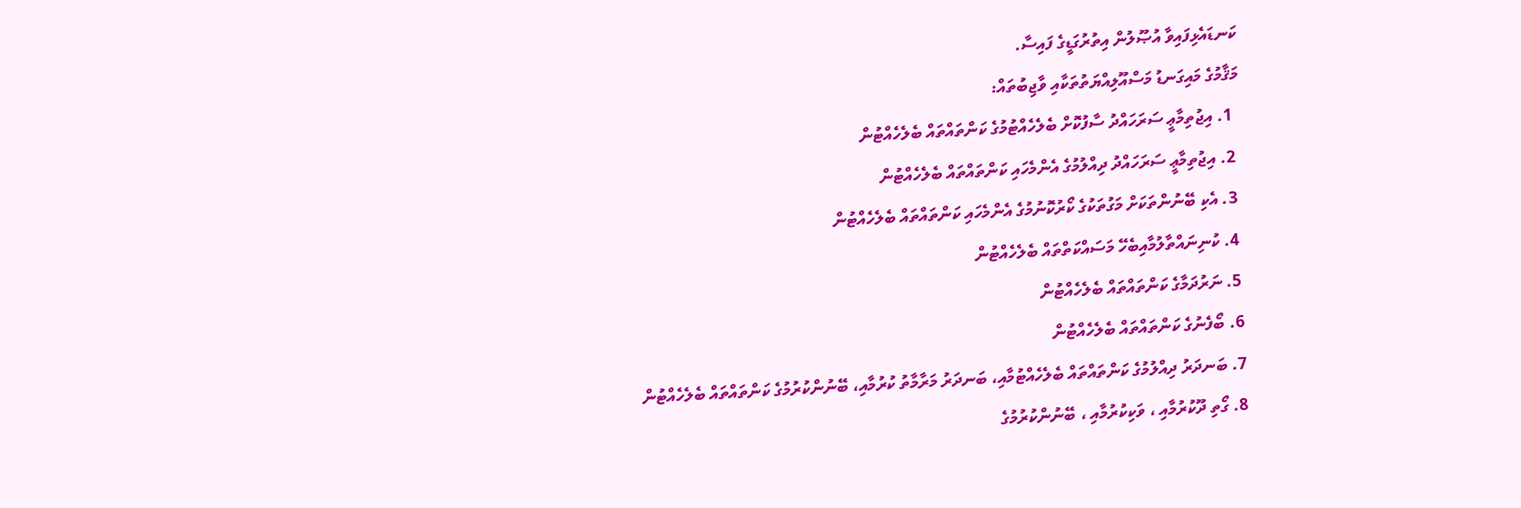ކަނޑައެޅިފައިވާ އުޞޫލުން އިތުރުގަޑީގެ ފައިސާ.
މަޤާމުގެ މައިގަނޑު މަސްއޫލިއްޔަތުތަކާއި ވާޖިބުތައް:
  1. އިޖުތިމާޢީ ސަރަހައްދު ސާފުކޮށް ބެލެހެއްޓުމުގެ ކަންތައްތައް ބެލެހެއްޓުން
  2. އިޖުތިމާޢީ ސަރަހައްދު ދިއްލުމުގެ އެންމެހައި ކަންތައްތައް ބެލެހެއްޓުން
  3. އެކި ބޭނުންތަކަށް މަގުތަކުގެ ކޯރުކޮނުމުގެ އެންމެހައި ކަންތައްތައް ބެލެހެއްޓުން
  4. ކުނިނައްތާލުމާއިބެހޭ މަސައްކަތްތައް ބެލެހެއްޓުން
  5. ނަރުދަމާގެ ކަންތައްތައް ބެލެހެއްޓުން
  6. ބޯފެނުގެ ކަންތައްތައް ބެލެހެއްޓުން
  7. ބަނދަރު ދިއްލުމުގެ ކަންތައްތައް ބެލެހެއްޓުމާއި، ބަނދަރު މަރާމާތު ކުރުމާއި، ބޭނުންކުރުމުގެ ކަންތައްތައް ބެލެހެއްޓުން
  8. ގޯތި ދޫކުރުމާއި ، ވަކިކުރުމާއި ، ބޭނުންކުރުމުގެ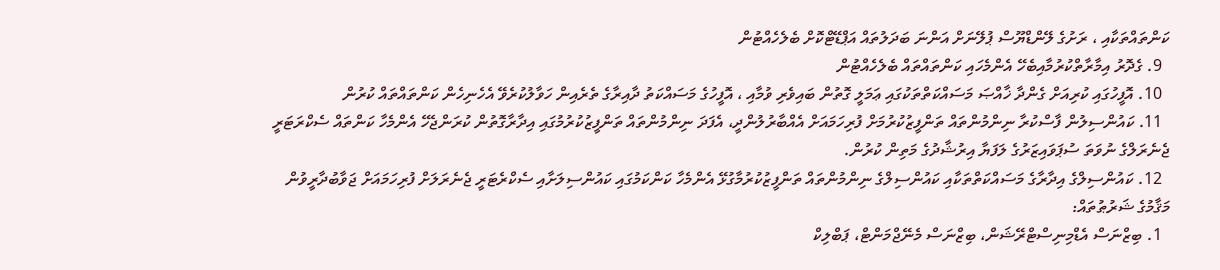ކަންތައްތަކާއި ، ރަށުގެ ލޭންޑްޔޫސް ޕުލޭނަށް އަންނަ ބަދަލުތައް އަޕްޑޭޓްކޮށް ބެލެހެއްޓުން
  9. ގެދޮރު އިމާރާތްކުރުމާއިބެހޭ އެންމެހައި ކަންތައްތައް ބެލެހެއްޓުން
  10. އޮފީހުގައި ކުރިއަށް ގެންދާ ޚާއްޞަ މަސައްކަތްތަކުގައި ޢަމަލީ ގޮތުން ބައިވެރި ވުމާއި ، އޮފީހުގެ މަސައްކަތު ދާއިރާގެ ތެރެއިން ހަވާލުކުރެވޭ އެހެނިހެން ކަންތައްތައް ކުރުން
  11. ކައުންސިލުން ފާސްކުރާ ނިންމުންތައް ތަންފީޒުކުރުމަށް ފުރިހަމައަށް އެއްބާރުލުންދީ، އެފަދަ ނިންމުންތައް ތަންފީޒުކުރުމުގައި އިދާރާގޮތުން ކުރަންޖެހޭ އެންމެހާ ކަންތައް ސެކްރަޓަރީ ޖެނެރަލްގެ ނުވަތަ ސުޕަވައިޒަރުގެ ލަފަޔާ އިރުޝާދުގެ މަތިން ކުރުން.
  12. ކައުންސިލްގެ އިދާރާގެ މަސައްކަތްތަކާއި ކައުންސިލްގެ ނިންމުންތައް ތަންފީޒުކުރުމާގުޅޭ އެންމެހާ ކަންކަމުގައި ކައުންސިލަށާއި ސެކްރެޓަރީ ޖެނެރަލަށް ފުރިހަމައަށް ޖަވާބުދާރީވުން
މަޤާމުގެ ޝަރުޠުތައް:
  1. ބިޒްނަސް އެޑްމިނިސްޓްރޭޝަން، ބިޒްނަސް މެނޭޖްމަންޓް، ޕަބްލިކް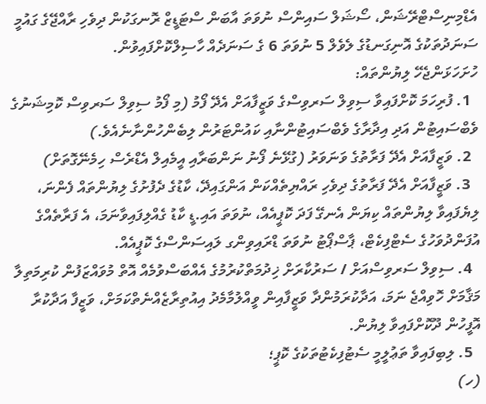އެޑްމިނިސްޓްރޭޝަން، ސޯޝަލް ސައިންސް ނުވަތަ އާބަން ސްޓަޑީޒް ރޮނގަކުން ދިވެހި ރާއްޖޭގެ ގައުމީ ސަނަދުތަކުގެ އޮނިގަނޑުގެ ލެވެލް 5 ނުވަތަ 6 ގެ ސަނަދެއް ހާސިލްކޮށްފައިވުން.
ހުށަހަޅަންޖެހޭ ލިޔުންތައް:
  1. ފުރިހަމަ ކޮށްފައިވާ ސިވިލް ސަރވިސްގެ ވަޒީފާއަށް އެދޭ ފޯމު (މި ފޯމު ސިވިލް ސަރވިސް ކޮމިޝަނުގެ ވެބްސައިޓުން އަދި އިދާރާގެ ވެބްސައިޓުންނާއި ކައުންޓަރުން ލިބެންހުންނާނެއެވެ.)
  2. ވަޒީފާއަށް އެދޭ ފަރާތުގެ ވަނަވަރު (ގުޅޭނެ ފޯނު ނަންބަރާއި އީމެއިލް އެޑްރެސް ހިމެނޭގޮތަށް)
  3. ވަޒީފާއަށް އެދޭ ފަރާތުގެ ދިވެހި ރައްޔިތެއްކަން އަންގައިދޭ، ކާޑުގެ ދެފުށުގެ ލިޔުންތައް ފެންނަ، ލިޔެފައިވާ ލިޔުންތައް ކިޔަން އެނގޭ ފަދަ ކޮޕީއެއް، ނުވަތަ އައި.ޑީ ކާޑު ގެއްލިފައިވާނަމަ، އެ ފަރާތެއްގެ އުފަންދުވަހުގެ ސެޓްފިކެޓް، ޕާސްޕޯޓު ނުވަތަ ޑްރައިވިންގ ލައިސަންސްގެ ކޮޕީއެއް.
  4. ސިވިލް ސަރވިސްއަށް / ސަރުކާރަށް ޚިދުމަތްކުރުމުގެ އެއްބަސްވުމެއް އޮތް މުވައްޒަފުން ކުރިމަތިލާ މަޤާމަށް ހޮވިއްޖެ ނަމަ، އަދާކުރަމުންދާ ވަޒީފާއިން ވީއްލުމާމެދު އިއުތިރާޒެއްނެތްކަމަށް، ވަޒީފާ އަދާކުރާ އޮފީހުން ދޫކޮށްފައިވާ ލިޔުން.
  5. ލިބިފައިވާ ތަޢުލީމީ ސެޓުފިކެޓުތަކުގެ ކޮޕީ؛
(ހ)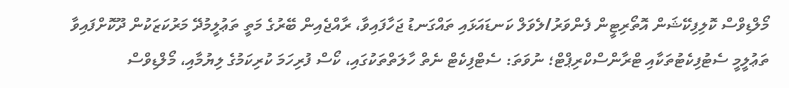މޯލްޑިވްސް ކޮލިފިކޭޝަން އޮތޯރިޓީން ފެންވަރު/ލެވަލް ކަނޑައަޅައި ތައްގަނޑު ޖަހާފައިވާ، ރާއްޖެއިން ބޭރުގެ މަތީ ތަޢުލީމުދޭ މަރުކަޒަކުން ދޫކޮށްފައިވާ ތަޢުލީމީ ސެޓުފިކެޓުތަކާއި ޓްރާންސްކްރިޕްޓް؛ ނުވަތަ: ސެޓްފިކެޓް ނެތް ހާލަތްތަކުގައި، ކޯސް ފުރިހަމަ ކުރިކަމުގެ ލިޔުމާއި، މޯލްޑިވްސް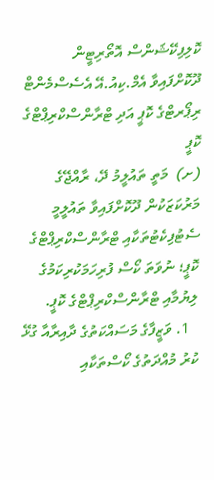ކޮލިފިކޭޝަންސް އޮތޯރިޓީން ދޫކޮށްފައިވާ އެމް.ކިއު.އޭ އެސެސްމެންޓް ރިޕޯރޓްގެ ކޮޕީ އަދި ޓްރާންސްކްރިޕްޓްގެ ކޮޕީ
(ށ)  މަތީ ތައުލީމު ދޭ، ރާއްޖޭގެ މަރުކަޒަކުން ދޫކޮށްފައިވާ ތައުލީމީ ސެޓުފިކެޓުތަކާއި ޓްރާންސްކްރިޕްޓްގެ ކޮޕީ؛ ނުވަތަ ކޯސް ފުރިހަމަކުރިކަމުގެ ލިޔުމާއި ޓްރާންސްކްރިޕްޓްގެ ކޮޕީ.
  1. ވަޒީފާގެ މަސައްކަތުގެ ދާއިރާއާ ގުޅޭ ކުރު މުއްދަތުގެ ކޯސްތަކާއި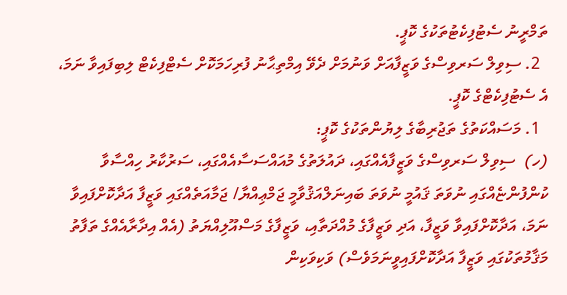ތަމްރީނު ސެޓުފިކެޓުތަކުގެ ކޮޕީ.
  2. ސިވިލް ސަރވިސްގެ ވަޒީފާއަށް ވަނުމަށް ދެވޭ އިމްތިޙާނު ފުރިހަމަކޮށް ސެޓްފިކެޓް ލިބިފައިވާ ނަމަ، އެ ސެޓުފިކެޓްގެ ކޮޕީ.
  1. މަސައްކަތުގެ ތަޖުރިބާގެ ލިޔުންތަކުގެ ކޮޕީ:
(ހ)  ސިވިލް ސަރވިސްގެ ވަޒީފާއެއްގައި، ދައުލަތުގެ މުއައްސަސާއެއްގައި، ސަރުކާރު ހިއްސާވާ ކުންފުންޏެއްގައި ނުވަތަ ޤައުމީ ނުވަތަ ބައިނަލްއަޤުވާމީ ޖަމްޢިއްޔާ/ ޖަމާއަތެއްގައި ވަޒީފާ އަދާކޮށްފައިވާ ނަމަ، އަދާކޮށްފައިވާ ވަޒީފާ، އަދި ވަޒީފާގެ މުއްދަތާއި، ވަޒީފާގެ މަސްއޫލިއްޔަތު (އެއް އިދާރާއެއްގެ ތަފާތު މަޤާމުތަކުގައި ވަޒީފާ އަދާކޮށްފައިވީނަމަވެސް) ވަކިވަކިން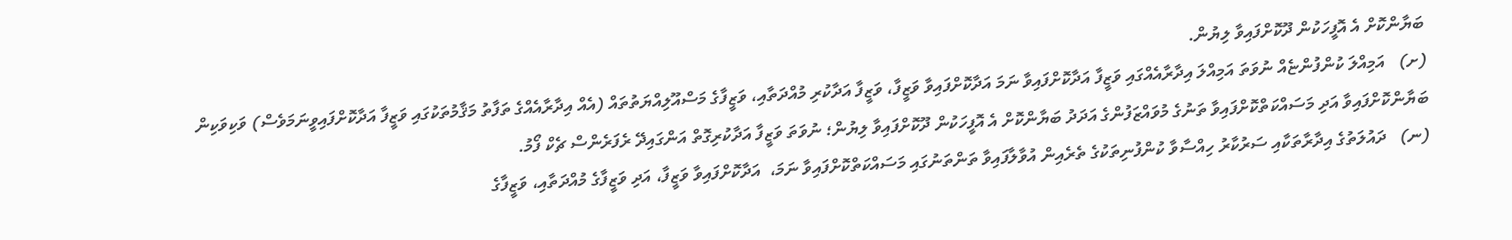ބަޔާންކޮށް އެ އޮފީހަކުން ދޫކޮށްފައިވާ ލިޔުން.
(ށ)   އަމިއްލަ ކުންފުންޏެއް ނުވަތަ އަމިއްލަ އިދާރާއެއްގައި ވަޒީފާ އަދާކޮށްފައިވާ ނަމަ އަދާކޮށްފައިވާ ވަޒީފާ، ވަޒީފާ އަދާކުރި މުއްދަތާއި، ވަޒީފާގެ މަސްއޫލިއްޔަތުތައް (އެއް އިދާރާއެއްގެ ތަފާތު މަޤާމުތަކުގައި ވަޒީފާ އަދާކޮށްފައިވީނަމަވެސް) ވަކިވަކިން ބަޔާންކޮށްފައިވާ އަދި މަސައްކަތްކޮށްފައިވާ ތަނުގެ މުވައްޒަފުންގެ އަދަދު ބަޔާންކޮށް އެ އޮފީހަކުން ދޫކޮށްފައިވާ ލިޔުން؛ ނުވަތަ ވަޒީފާ އަދާކުރިގޮތް އަންގައިދޭ ރެފަރެންސް ޗެކް ފޯމު.
(ނ)   ދައުލަތުގެ އިދާރާތަކާއި ސަރުކާރު ހިއްސާވާ ކުންފުނިތަކުގެ ތެރެއިން އުވާލާފައިވާ ތަންތަނުގައި މަސައްކަތްކޮށްފައިވާ ނަމަ،  އަދާކޮށްފައިވާ ވަޒީފާ، އަދި ވަޒީފާގެ މުއްދަތާއި، ވަޒީފާގެ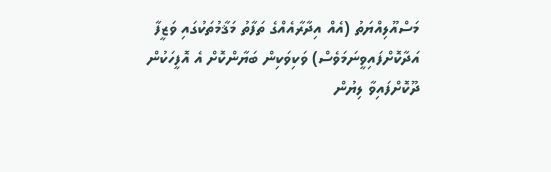މަސްއޫލިއްޔަތު (އެއް އިދާރާއެއްގެ ތަފާތު މަޤާމުތަކުގައި ވަޒީފާ އަދާކޮށްފައިވީނަމަވެސް) ވަކިވަކިން ބަޔާންކޮށް އެ އޮފީހަކުން ދޫކޮށްފައިވާ ލިޔުން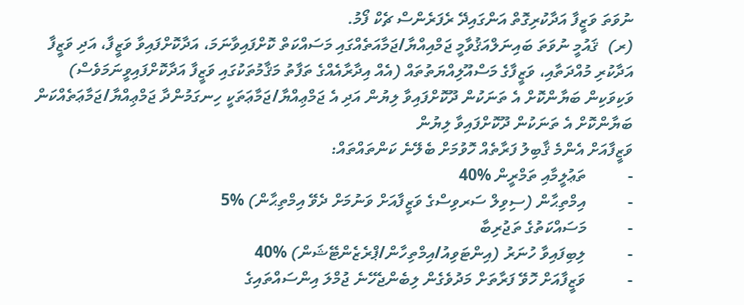ނުވަތަ ވަޒީފާ އަދާކުރިގޮތް އަންގައިދޭ ރެފަރެންސް ޗެކް ފޯމު.
(ރ)  ޤައުމީ ނުވަތަ ބައިނަލްއަޤުވާމީ ޖަމްއިއްޔާ/ޖަމާއަތެއްގައި މަސައްކަތް ކޮށްފައިވާނަމަ، އަދާކޮށްފައިވާ ވަޒީފާ، އަދި ވަޒީފާ އަދާކުރި މުއްދަތާއި، ވަޒީފާގެ މަސްއޫލިއްޔަތުތައް (އެއް އިދާރާއެއްގެ ތަފާތު މަޤާމުތަކުގައި ވަޒީފާ އަދާކޮށްފައިވީނަމަވެސް) ވަކިވަކިން ބަޔާންކޮށް އެ ތަނަކުން ދޫކޮށްފައިވާ ލިޔުން އަދި އެ ޖަމްޢިއްޔާ/ޖަމާޢަތަކީ ހިނގަމުންދާ ޖަމްޢިއްޔާ/ޖަމާޢަތެއްކަން ބަޔާންކޮށް އެ ތަނަކުން ދޫކޮށްފައިވާ ލިޔުން
ވަޒީފާއަށް އެންމެ ޤާބިލު ފަރާތެއް ހޮވުމަށް ބެލޭނެ ކަންތައްތައް:
-          ތަޢުލީމާއި ތަމްރީން %40
-          އިމްތިޙާން (ސިވިލް ސަރވިސްގެ ވަޒީފާއަށް ވަނުމަށް ދެވޭ އިމްތިޙާން) %5
-          މަސައްކަތުގެ ތަޖުރިބާ
-          ލިބިފައިވާ ހުނަރު (އިންޓަވިއު/އިމްތިހާން/ޕްރެޒެންޓޭޝަން) %40
-          ވަޒީފާއަށް ހޮވޭ ފަރާތަށް މަދުވެގެން ލިބެންޖެހޭނެ ޖުމްލަ އިންސައްތައިގެ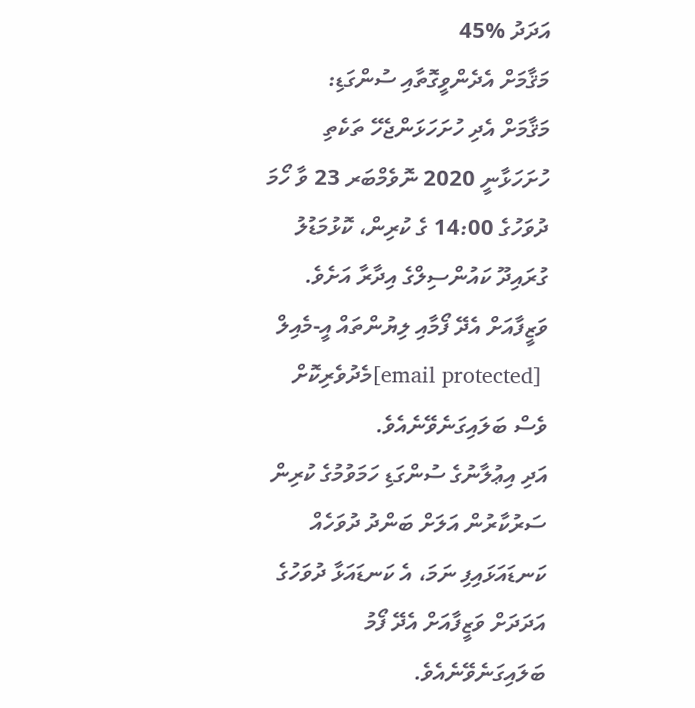އަދަދު %45
މަޤާމަށް އެދެންވީގޮތާއި ސުންގަޑި:
މަޤާމަށް އެދި ހުށަހަޅަންޖެހޭ ތަކެތި ހުށަހަޅާނީ 2020 ނޮވެމްބަރ 23 ވާ ހޯމަ ދުވަހުގެ 14:00 ގެ ކުރިން، ކޮޅުމަޑުލު ގުރައިދޫ ކައުންސިލްގެ އިދާރާ އަށެވެ. ވަޒީފާއަށް އެދޭ ފޯމާއި ލިޔުންތައް އީ-މެއިލް
 [email protected]މެދުވެރިކޮށް ވެސް ބަލައިގަނެވޭނެއެވެ.
އަދި އިޢުލާނުގެ ސުންގަޑި ހަމަވުމުގެ ކުރިން ސަރުކާރުން އަލަށް ބަންދު ދުވަހެއް ކަނޑައަޅައިފި ނަމަ، އެ ކަނޑައަޅާ ދުވަހުގެ އަދަދަށް ވަޒީފާއަށް އެދޭ ފޯމު ބަލައިގަނެވޭނެއެވެ.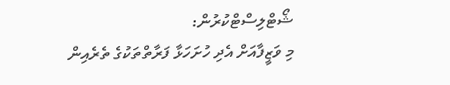ޝޯޓްލިސްޓްކުރުން:
މި ވަޒީފާއަށް އެދި ހުށަހަޅާ ފަރާތްތަކުގެ ތެރެއިން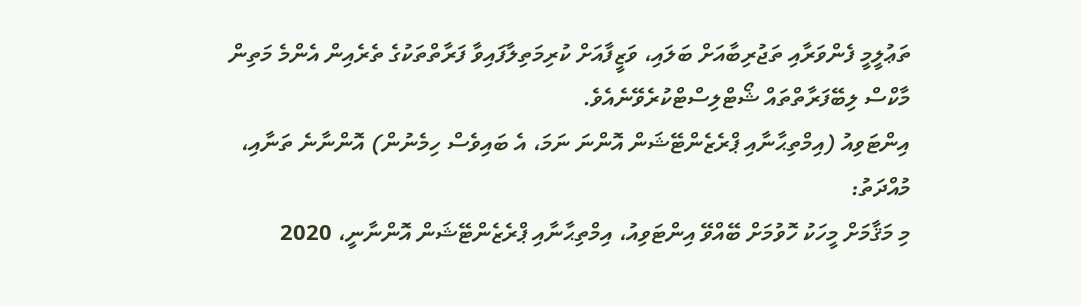ތަޢުލީމީ ފެންވަރާއި ތަޖުރިބާއަށް ބަލައި، ވަޒީފާއަށް ކުރިމަތިލާފައިވާ ފަރާތްތަކުގެ ތެރެއިން އެންމެ މަތިން މާކްސް ލިބޭފަރާތްތައް ޝޯޓްލިސްޓްކުރެވޭނެއެވެ.
އިންޓަވިއު (އިމްތިޙާނާއި ޕްރެޒެންޓޭޝަން އޮންނަ ނަމަ، އެ ބައިވެސް ހިމެނުން) އޮންނާނެ ތަނާއި، މުއްދަތު:
މި މަޤާމަށް މީހަކު ހޮވުމަށް ބޭއްވޭ އިންޓަވިއު، އިމްތިޙާނާއި ޕްރެޒެންޓޭޝަން އޮންނާނީ، 2020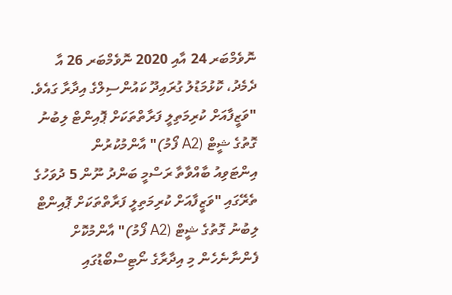ނޮވެމްބަރ 24 އާއި 2020 ނޮވެމްބަރ 26 އާ ދެމެދު، ކޮޅުމަޑުލު ގުރައިދޫ ކައުންސިލްގެ އިދާރާ ގައެވެ.
"ވަޒީފާއަށް ކުރިމަތިލީ ފަރާތްތަކަށް ޕޮއިންޓް ލިބުނު ގޮތުގެ ޝީޓް (A2 ފޯމު)" އާންމުކުރުން
އިންޓަވިއު ބާއްވާތާ ރަސްމީ ބަންދު ނޫން 5 ދުވަހުގެ ތެރޭގައި "ވަޒީފާއަށް ކުރިމަތިލީ ފަރާތްތަކަށް ޕޮއިންޓް ލިބުނު ގޮތުގެ ޝީޓް (A2 ފޯމު)" އާންމުކޮށް ފެންނާނެހެން މި އިދާރާގެ ނޯޓިސްބޯޑުގައި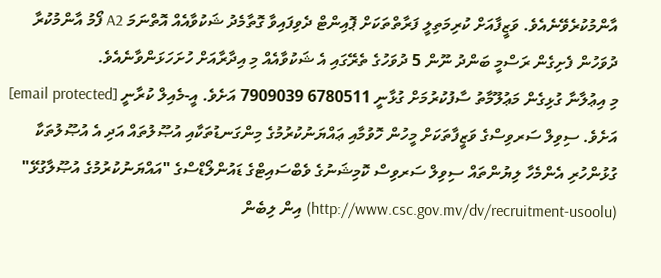އާންމުކުރެވޭނެއެވެ. ވަޒީފާއަށް ކުރިމަތިލީ ފަރާތްތަކަށް ޕޮއިންޓް ދެވިފައިވާ ގޮތާމެދު ޝަކުވާއެއް އޮތްނަމަ A2 ފޯމު އާންމުކުރާ ދުވަހުން ފެށިގެން ރަސްމީ ބަންދު ނޫން 5 ދުވަހުގެ ތެރޭގައި އެ ޝަކުވާއެއް މި އިދާރާއަށް ހުށަހަޅަންވާނެއެވެ.
މި އިޢުލާނާ ގުޅިގެން މަޢުލޫމާތު ސާފުކުރުމަށް ގުޅާނީ 6780511 7909039 އަށެވެ. އީ-މެއިލް ކުރާނީ [email protected] އަށެވެ. ސިވިލް ސަރވިސްގެ ވަޒީފާތަކަށް މީހުން ހޮވުމާއި ޢައްޔަނުކުރުމުގެ މިންގަނޑުތަކާއި އުޞޫލުތައް އަދި އެ އުޞޫލުތަކާ ގުޅުންހުރި އެންމެހާ ލިޔުންތައް ސިވިލް ސަރވިސް ކޮމިޝަނުގެ ވެބްސައިޓްގެ ޑައުންލޯޑްސްގެ "އައްޔަނުކުރުމުގެ އުޞޫލާގުޅޭ" (http://www.csc.gov.mv/dv/recruitment-usoolu) އިން ލިބެން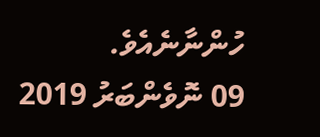ހުންނާނެއެވެ.
09 ނޮވެންބަރު 2019